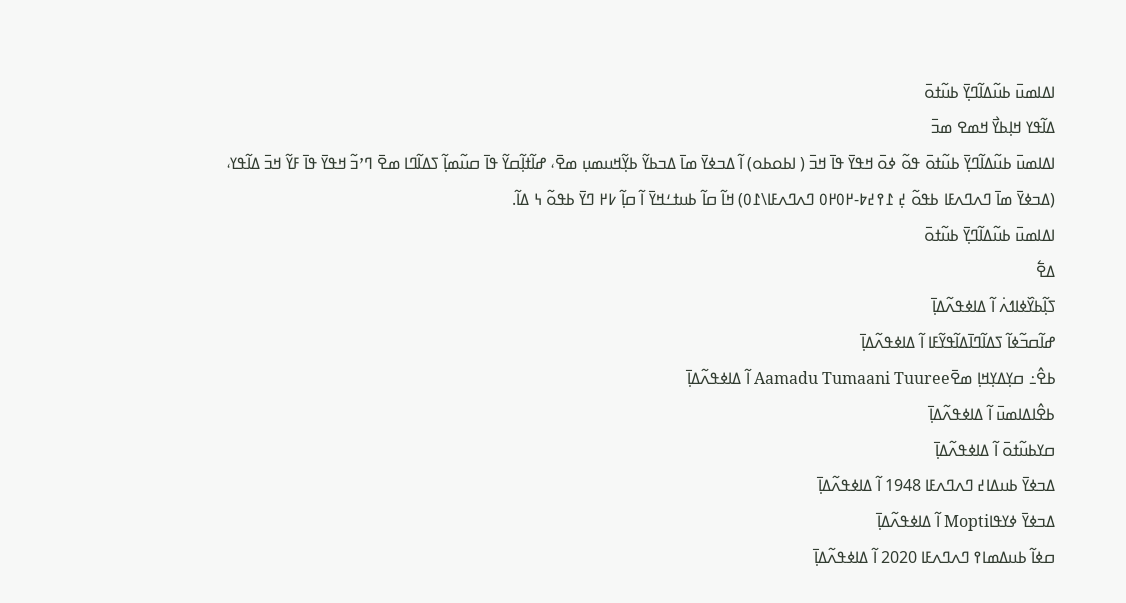ߊߡߊߘߎ߫ ߕߎ߬ߡߊ߬ߣߌ߲߫ ߕߎ߬ߙߋ߫
ߡߊ߬ߟߌ ߞߊ߲ߕߌ߯ ߞߘߐ ߘߏ߫
ߊߡߊߘߎ߫ ߕߎ߬ߡߊ߬ߣߌ߲߫ ߕߎ߬ߙߋ߫ ߟߋ߬ ߦߋ߫ ߞߟߌ߫ ߟߊ߫ ߞߏ߫ ( ߊߕߋߕߋ) ߊ߬ ߡߏߦߌ߫ ߘߊ߫ ߡߏߕߌ߬ ߕߌ߲߬ߞߎߘߎ߲ ߘߐ߫، ߝߊ߬ߙߊ߲߬ߛߌ߬ ߟߊ߫ ߛߎ߬ߘߊ߲߬ ߖߡߊ߬ߣߊ ߘߐ߫ ߣߴߏ߬ ߞߟߌ߫ ߟߊ߫ ߓߌ߬ ߞߏ߫ ߡߊ߬ߟߌ، (ߡߏߦߌ߫ ߘߊ߫ ߣߍߣߍߓߊ ߕߟߋ߬ ߄߲ ߁߉߄߈-߂߀߂߀ ߣߍߣߍߓߊ\߁߀) ߞߊ߬ ߛߊ߬ ߕߎߙߑߞߌ߫ ߊ߬ ߛߊ߲߬ ߇߂ ߣߌ߫ ߕߟߋ߬ ߆ ߡߊ߬.
ߊߡߊߘߎ߫ ߕߎ߬ߡߊ߬ߣߌ߲߫ ߕߎ߬ߙߋ߫
ߡߐ߱
ߖߊ߲߬ߕߌ߰ߦߊߗߍ߭ ߊ߬ ߡߊߦߟߍ߬ߡߊ߲߫
ߝߊ߬ߛߏ߬ߦߊ߬ ߖߡߊ߬ߣߊ߫ߡߊ߬ߟߌ߬ߓߊ ߊ߬ ߡߊߦߟߍ߬ߡߊ߲߫
ߕߐ߮߸ ߛߌ߲ߡߌ߲ߞߊ߲ ߘߐ߫Aamadu Tumaani Tuuree ߊ߬ ߡߊߦߟߍ߬ߡߊ߲߫
ߕߐ߮ߊߡߊߘߎ߫ ߊ߬ ߡߊߦߟߍ߬ߡߊ߲߫
ߛߌߕߎ߬ߙߋ߫ ߊ߬ ߡߊߦߟߍ߬ߡߊ߲߫
ߡߏߦߌ߫ ߕߎߡߊ߄ ߣߍߣߍߓߊ 1948 ߊ߬ ߡߊߦߟߍ߬ߡߊ߲߫
ߡߏߦߌ߫ ߦߌߟߊMopti ߊ߬ ߡߊߦߟߍ߬ߡߊ߲߫
ߛߦߊ߬ ߕߎߡߘߊ߉ ߣߍߣߍߓߊ 2020 ߊ߬ ߡߊߦߟߍ߬ߡߊ߲߫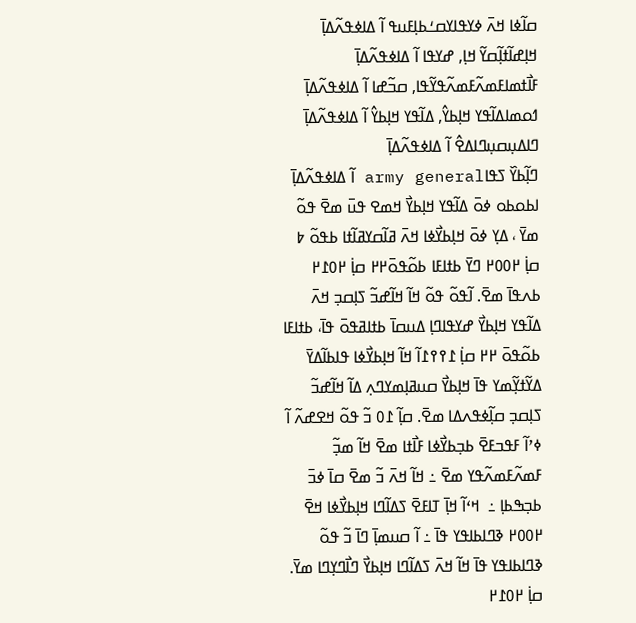ߛߊ߬ߦߊ ߞߍ߫ ߦߌߟߊߌߛߑߕߊ߲ߓߎߟ ߊ߬ ߡߊߦߟߍ߬ߡߊ߲߫
ߞߊ߲ߝߊ߬ߙߊ߲߬ߛߌ߬ ߞߊ߲, ߝߌߟߊ ߊ߬ ߡߊߦߟߍ߬ߡߊ߲߫
ߓߊ߯ߙߘߊߓߘߍ߬ߓߘߍ߬ߟߌ߬ߟߊ, ߛߏ߬ߝߊ ߊ߬ ߡߊߦߟߍ߬ߡߊ߲߫
ߗߋߘߊߡߊ߬ߟߌ ߞߊ߲ߕߌ߮, ߡߊ߬ߟߌ ߞߊ߲ߕߌ߮ ߊ߬ ߡߊߦߟߍ߬ߡߊ߲߫
ߣߊߡߎ߲ߛߎ߲ߣߊߡߐ߮ ߊ߬ ߡߊߦߟߍ߬ߡߊ߲߫
ߣߊ߲߬ߕߌ߰ ߖߟߊarmy general ߊ߬ ߡߊߦߟߍ߬ߡߊ߲߫
ߊߕߋߕߋ ߦߋ߫ ߡߊ߬ߟߌ ߞߊ߲ߕߌ߯ ߞߘߐ ߟߎ߫ ߘߐ߫ ߟߋ߬ ߘߌ߫ ، ߡߌ߲ ߦߋ߫ ߞߊ߲ߕߌ߯ߦߊ ߞߍ߫ ߥߊ߬ߛߌߥߊ߬ߙߊ ߕߟߋ߬ ߈ ߛߊ߲߭ ߂߀߀߂ ߣߌ߫ ߕߙߊߓߊ ߕߋ߬ߟߋ߫߂߂ ߛߊ߲߭ ߂߀߁߂ ߕߍߟߊ߫ ߘߐ߫. ߊ߬ߟߋ߬ ߟߋ߬ ߞߊ߬ ߞߊ߬ߝߏ߬ ߖߊ߲ߛߏ߲ ߞߍ߫ ߡߊ߬ߟߌ ߞߊ߲ߕߌ߯ ߝߌߟߊߣߊ߲ ߡߎߛߊ߫ ߕߙߊߥߟߋ߫ ߟߊ߫، ߕߙߊߓߊ ߕߋ߬ߟߋ߫ ߂߂ ߛߊ߲߭ ߁߉߉߁ߊ߬ ߞߊ߬ ߞߊ߲ߕߌ߯ߦߊ ߟߊߕߊ߬ߡߌ߫ ߡߌ߬ߙߌ߲߬ߘߌ ߟߊ߫ ߞߊ߲ߕߌ߯ ߛߎߥߊ߲ߘߌߣߍ߲ ߡߊ߬ ߞߊ߬ߝߏ߬ ߖߊ߲ߛߏ߲ ߛߊ߲߬ߦߟߍߡߊ ߘߐ߫. ߛߊ߲߬ ߁߀ ߏ߬ ߟߋ߬ ߞߐߝߍ߬ ߊ߬ ߦߴߊ߬ ߓߟߏߓߐ߫ ߕߏ߲ߕߌ߯ߦߊ ߓߊ߯ߙߊ ߘߐ߫ ߞߊ߬ ߘߏ߲߬ ߓߘߍ߬ߓߘߍ߬ߟߌ ߘߐ߫ ߸ ߞߊ߬ ߞߍ߫ ߏ߬ ߘߐ߫ ߛߊ߫ ߦߏ߫ ߕߏ߲ߒߕߊ߲ ߸  ߞߵߊ߬ ߞߊ߲߫ ߠߊߓߐ߫ ߖߡߊ߬ߣߊ ߞߊ߲ߕߌ߯ߦߊ ߞߐ߫ ߂߀߀߂ ߢߣߊߕߊߟߌ ߟߊ߫ ߸ ߊ߬ ߛߎߘߊ߲߫ ߣߊ߫ ߏ߬ ߟߋ߬ ߢߣߊߕߊߟߌ ߟߊ߫ ߞߊ߬ ߞߍ߫ ߖߡߊ߬ߣߊ ߞߊ߲ߕߌ߯ ߣߊ߯ߣߌ߲ߣߊ ߘߌ߫. ߛߊ߲߭ ߂߀߁߂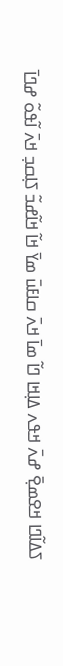ߖߡߊ߬ߣߊ ߞߐߘߐ߲߫ ߝߍ߫ ߞߟߍ ߡߊ߲ߞߊ ߣߊ߬ ߘߊ߫ ߞߍ߫ ߛߊߓߎ߫ ߘߌ߫ ߞߊ߬ ߞߊ߬ߝߏ߬ ߖߊ߲ߛߏ߲ ߞߍ߫ ߊ߬ߟߋ߬ ߝߣߊ߫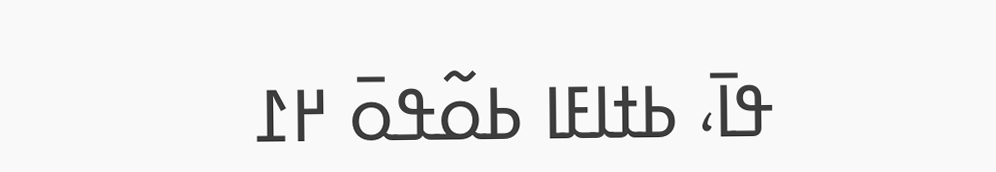ߟߊ߫، ߕߙߊߓߊ ߕߋ߬ߟߋ߫ ߂߁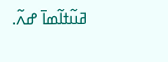ߥߎ߬ߙߊ߬ߘߊ߫ ߝߍ߬.